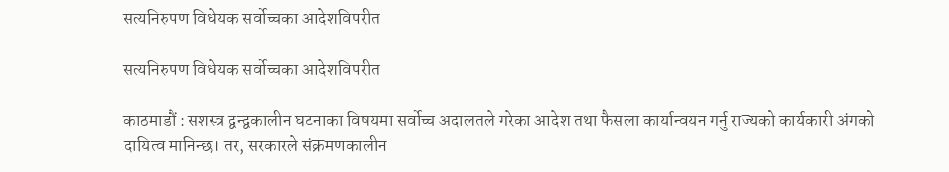सत्यनिरुपण विधेयक सर्वोच्चका आदेशविपरीत

सत्यनिरुपण विधेयक सर्वोच्चका आदेशविपरीत

काठमाडौं : सशस्त्र द्वन्द्वकालीन घटनाका विषयमा सर्वोच्च अदालतले गरेका आदेश तथा फैसला कार्यान्वयन गर्नु राज्यको कार्यकारी अंगको दायित्व मानिन्छ। तर, सरकारले संक्रमणकालीन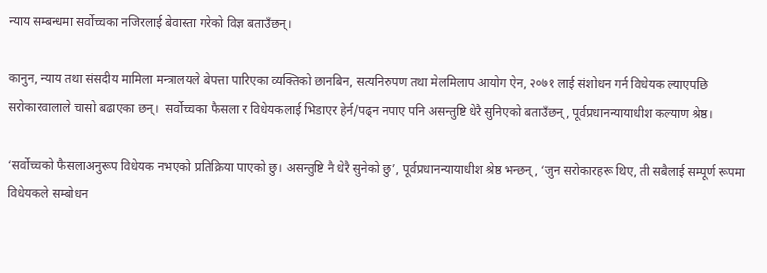न्याय सम्बन्धमा सर्वोच्चका नजिरलाई बेवास्ता गरेको विज्ञ बताउँछन्।

कानुन, न्याय तथा संसदीय मामिला मन्त्रालयले बेपत्ता पारिएका व्यक्तिको छानबिन, सत्यनिरुपण तथा मेलमिलाप आयोग ऐन, २०७१ लाई संशोधन गर्न विधेयक ल्याएपछि सरोकारवालाले चासो बढाएका छन्।  सर्वोच्चका फैसला र विधेयकलाई भिडाएर हेर्न/पढ्न नपाए पनि असन्तुष्टि धेरै सुनिएको बताउँछन्, पूर्वप्रधानन्यायाधीश कल्याण श्रेष्ठ।

‘सर्वोच्चको फैसलाअनुरूप विधेयक नभएको प्रतिक्रिया पाएको छु। असन्तुष्टि नै धेरै सुनेको छु’, पूर्वप्रधानन्यायाधीश श्रेष्ठ भन्छन्, ‘जुन सरोकारहरू थिए, ती सबैलाई सम्पूर्ण रूपमा विधेयकले सम्बोधन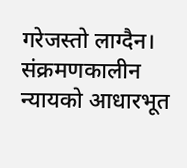गरेजस्तो लाग्दैन। संक्रमणकालीन न्यायको आधारभूत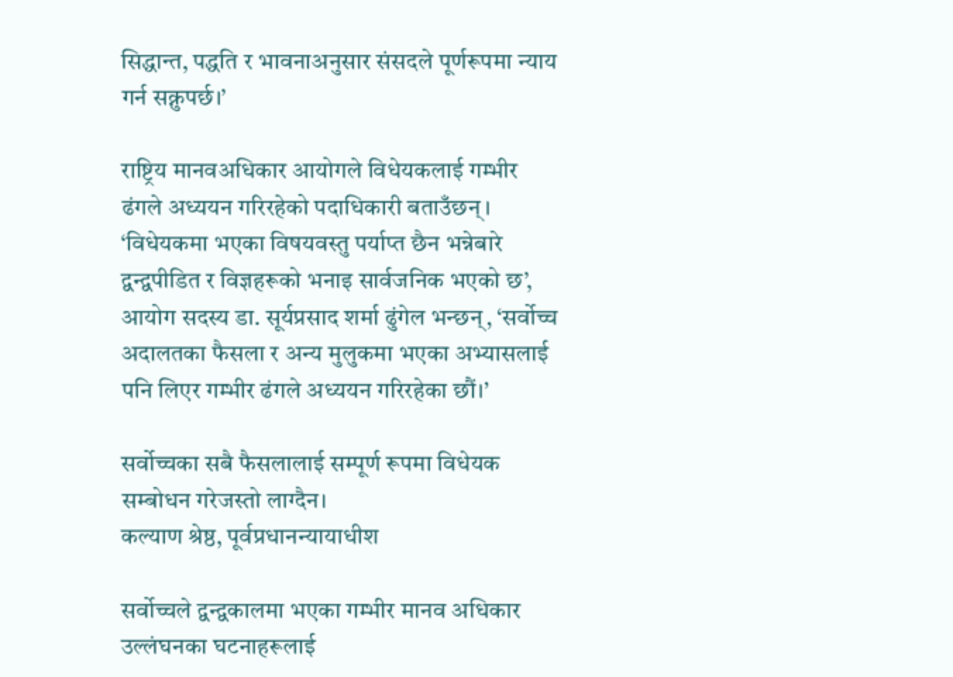सिद्धान्त, पद्धति र भावनाअनुसार संसदले पूर्णरूपमा न्याय गर्न सक्नुपर्छ।’

राष्ट्रिय मानवअधिकार आयोगले विधेयकलाई गम्भीर ढंगले अध्ययन गरिरहेको पदाधिकारी बताउँछन्। ‘विधेयकमा भएका विषयवस्तु पर्याप्त छैन भन्नेबारे द्वन्द्वपीडित र विज्ञहरूको भनाइ सार्वजनिक भएको छ’, आयोग सदस्य डा. सूर्यप्रसाद शर्मा ढुंगेल भन्छन्, ‘सर्वोच्च अदालतका फैसला र अन्य मुलुकमा भएका अभ्यासलाई पनि लिएर गम्भीर ढंगले अध्ययन गरिरहेका छौं।’

सर्वोच्चका सबै फैसलालाई सम्पूर्ण रूपमा विधेयक सम्बोधन गरेजस्तो लाग्दैन।
कल्याण श्रेष्ठ, पूर्वप्रधानन्यायाधीश

सर्वोच्चले द्वन्द्वकालमा भएका गम्भीर मानव अधिकार उल्लंघनका घटनाहरूलाई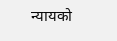न्यायको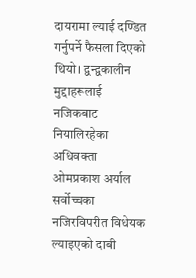दायरामा ल्याई दण्डित गर्नुपर्ने फैसला दिएको थियो। द्वन्द्वकालीन मुद्दाहरूलाई नजिकबाट नियालिरहेका अधिवक्ता ओमप्रकाश अर्याल सर्वोच्चका नजिरविपरीत विधेयक ल्याइएको दाबी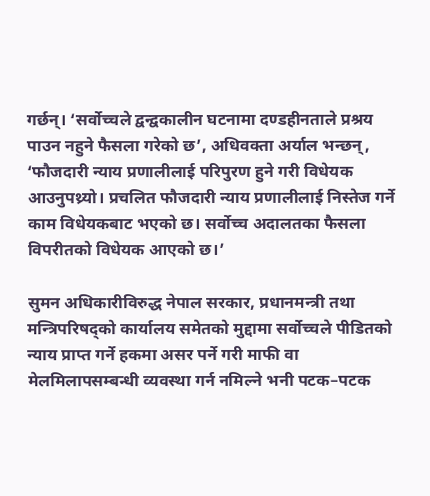गर्छन्। ‘सर्वोच्चले द्वन्द्वकालीन घटनामा दण्डहीनताले प्रश्रय पाउन नहुने फैसला गरेको छ’, अधिवक्ता अर्याल भन्छन्, ‘फौजदारी न्याय प्रणालीलाई परिपुरण हुने गरी विधेयक आउनुपथ्र्यो। प्रचलित फौजदारी न्याय प्रणालीलाई निस्तेज गर्ने काम विधेयकबाट भएको छ। सर्वोच्च अदालतका फैसला विपरीतको विधेयक आएको छ।’

सुमन अधिकारीविरुद्ध नेपाल सरकार, प्रधानमन्त्री तथा मन्त्रिपरिषद्को कार्यालय समेतको मुद्दामा सर्वोच्चले पीडितको न्याय प्राप्त गर्ने हकमा असर पर्ने गरी माफी वा मेलमिलापसम्बन्धी व्यवस्था गर्न नमिल्ने भनी पटक–पटक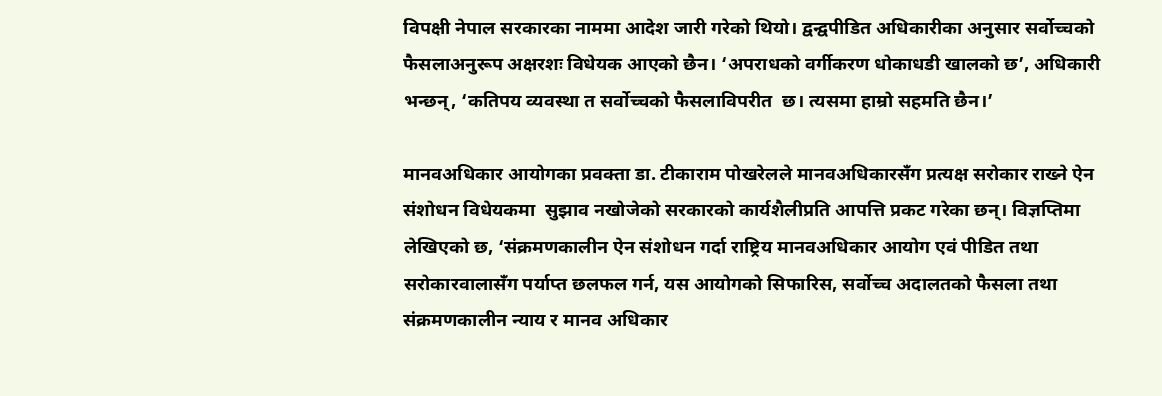विपक्षी नेपाल सरकारका नाममा आदेश जारी गरेको थियो। द्वन्द्वपीडित अधिकारीका अनुसार सर्वोच्चको फैसलाअनुरूप अक्षरशः विधेयक आएको छैन। ‘अपराधको वर्गीकरण धोकाधडी खालको छ’, अधिकारी भन्छन्, ‘कतिपय व्यवस्था त सर्वोच्चको फैसलाविपरीत  छ। त्यसमा हाम्रो सहमति छैन।’

मानवअधिकार आयोगका प्रवक्ता डा. टीकाराम पोखरेलले मानवअधिकारसँग प्रत्यक्ष सरोकार राख्ने ऐन संशोधन विधेयकमा  सुझाव नखोजेको सरकारको कार्यशैलीप्रति आपत्ति प्रकट गरेका छन्। विज्ञप्तिमा लेखिएको छ, ‘संक्रमणकालीन ऐन संशोधन गर्दा राष्ट्रिय मानवअधिकार आयोग एवं पीडित तथा सरोकारवालासँग पर्याप्त छलफल गर्न, यस आयोगको सिफारिस, सर्वोच्च अदालतको फैसला तथा संक्रमणकालीन न्याय र मानव अधिकार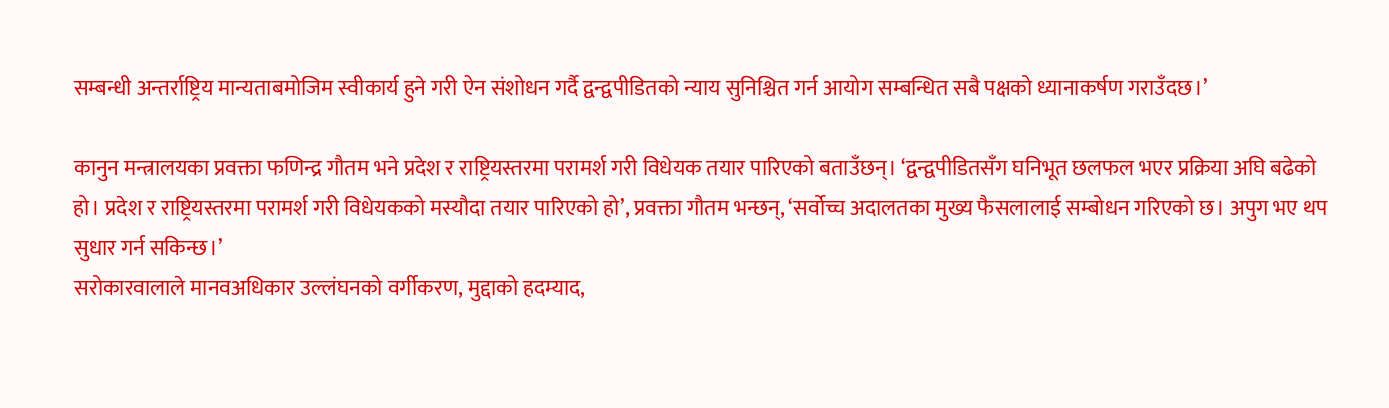सम्बन्धी अन्तर्राष्ट्रिय मान्यताबमोजिम स्वीकार्य हुने गरी ऐन संशोधन गर्दै द्वन्द्वपीडितको न्याय सुनिश्चित गर्न आयोग सम्बन्धित सबै पक्षको ध्यानाकर्षण गराउँदछ।’

कानुन मन्त्रालयका प्रवक्ता फणिन्द्र गौतम भने प्रदेश र राष्ट्रियस्तरमा परामर्श गरी विधेयक तयार पारिएको बताउँछन्। ‘द्वन्द्वपीडितसँग घनिभूत छलफल भएर प्रक्रिया अघि बढेको हो। प्रदेश र राष्ट्रियस्तरमा परामर्श गरी विधेयकको मस्यौदा तयार पारिएको हो’, प्रवक्ता गौतम भन्छन्, ‘सर्वोच्च अदालतका मुख्य फैसलालाई सम्बोधन गरिएको छ। अपुग भए थप सुधार गर्न सकिन्छ।’
सरोकारवालाले मानवअधिकार उल्लंघनको वर्गीकरण, मुद्दाको हदम्याद,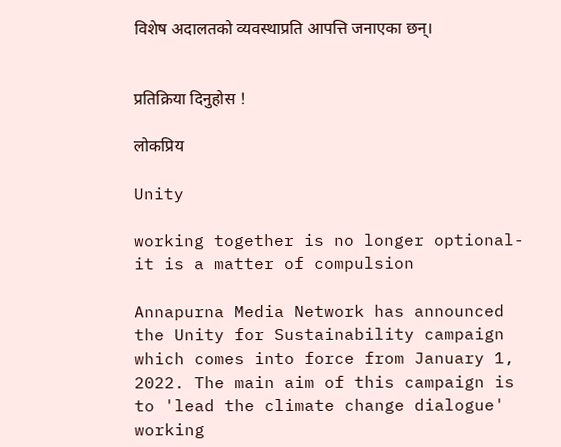विशेष अदालतको व्यवस्थाप्रति आपत्ति जनाएका छन्।


प्रतिक्रिया दिनुहोस !

लोकप्रिय

Unity

working together is no longer optional-it is a matter of compulsion

Annapurna Media Network has announced the Unity for Sustainability campaign which comes into force from January 1, 2022. The main aim of this campaign is to 'lead the climate change dialogue' working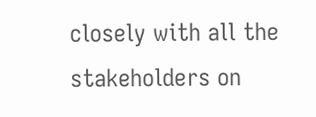closely with all the stakeholders on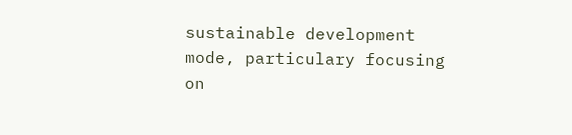sustainable development mode, particulary focusing on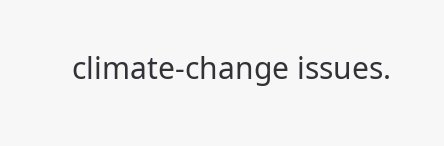climate-change issues.